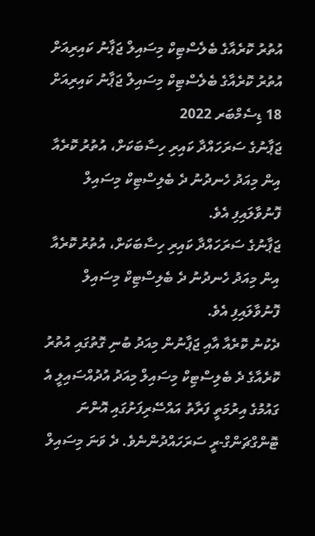އުތުރު ކޮރެއާގެ ބެލެސްޓިކް މިސައިލް ޖަޕާނު ކައިރިއަށް
އުތުރު ކޮރެއާގެ ބެލެސްޓިކް މިސައިލް ޖަޕާނު ކައިރިއަށް
18 ޑިސެމްބަރ 2022
ޖަޕާނުގެ ސަރަހައްދާ ކައިރި ހިސާބަކަށް، އުތުރު ކޮރެއާ އިން މިއަދު ހެނދުނު ދެ ބެލިސްޓިކް މިސައިލް ފޮނުވާލައިފި އެވެ.
ޖަޕާނުގެ ސަރަހައްދާ ކައިރި ހިސާބަކަށް، އުތުރު ކޮރެއާ އިން މިއަދު ހެނދުނު ދެ ބެލިސްޓިކް މިސައިލް ފޮނުވާލައިފި އެވެ.
ދެކުނު ކޮރެއާ އާއި ޖަޕާނުން މިއަދު ބުނި ގޮތުގައި އުތުރު ކޮރެއާގެ ދެ ބެލިސްޓިކް މިސައިލް މިއަދު އުދުއްސައިލީ އެ ގައުމުގެ އިރުމަތީ ފަރާތު އައްސޭރިފަށުގައި އޮންނަ ޓޮންގްޗަންގް-ރީ ސަރަހައްދުންނެވެ. ދެ ވަނަ މިސައިލް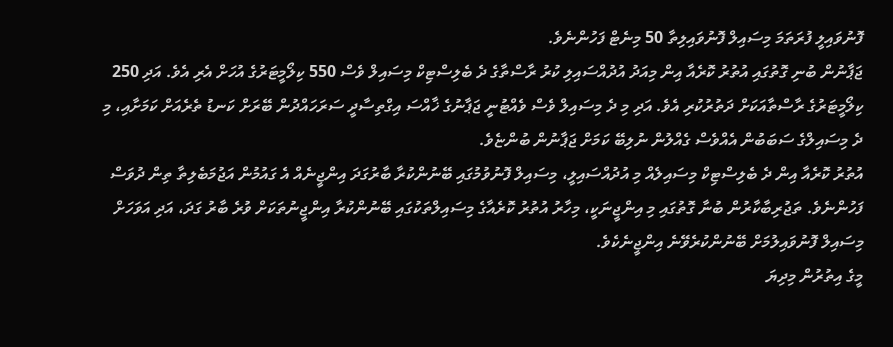ފޮނުވައިލީ ފުރަތަމަ މިސައިލް ފޮނުވައިލިތާ 50 މިނެޓް ފަހުންނެވެ.
ޖަޕާނުން ބުނި ގޮތުގައި އުތުރު ކޮރެއާ އިން މިއަދު އުދުއްސައިލި ކުރު ރާސްތާގެ ދެ ބެލިސްޓިކް މިސައިލް ވެސް 550 ކިލޯމީޓަރުގެ އުހަށް އެރި އެވެ. އަދި 250 ކިލޯމީޓަރުގެ ރާސްތާއަކަށް ދަތުރުކުރި އެވެ. އަދި މި ދެ މިސައިލް ވެސް ވެއްޓުނީ ޖަޕާނުގެ ޚާއްސަ އިގްތިސާދީ ސަރަހައްދުން ބޭރަށް ކަނޑު ތެރެއަށް ކަމަށާއި، މި ދެ މިސައިލްގެ ސަބަބުން އެއްވެސް ގެއްލުން ނުލިބޭ ކަމަށް ޖަޕާނުން ބުންޏެވެ.
އުތުރު ކޮރެއާ އިން ދެ ބެލިސްޓިކް މިސައިލެއް މި އުދުއްސައިލީ، މިސައިލް ފޮނުވުމުގައި ބޭނުންކުރާ ބާރުގަދަ އިންޖީނެއް އެ ގައުމުން އަޖުމަބެލިތާ ތިން ދުވަސް ފަހުންނެވެ. ތަޖުރިބާކާރުން ބުނާ ގޮތުގައި މި އިންޖީނަކީ، މިހާރު އުތުރު ކޮރެއާގެ މިސައިލްތަކުގައި ބޭނުންކުރާ އިންޖީނުތަކަށް ވުރެ ބާރު ގަދަ، އަދި އަވަހަށް މިސައިލް ފޮނުވައިލުމަށް ބޭނުންކުރެވޭނެ އިންޖީނެކެވެ.
މީގެ އިތުރުން މިދިޔަ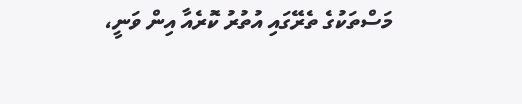މަސްތަކުގެ ތެރޭގައި އުތުރު ކޮރެއާ އިން ވަނީ،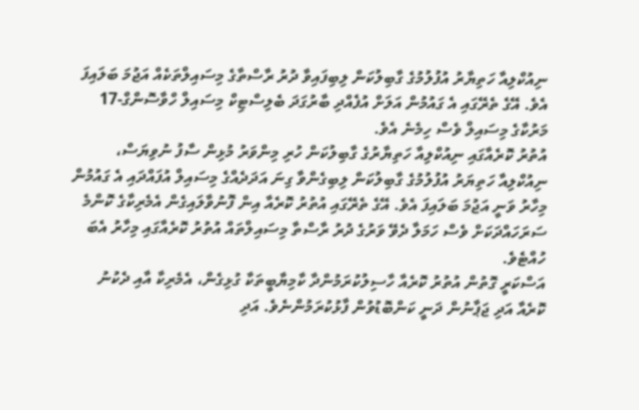ނިއުކްލިއާ ހަތިޔާރު އުފުލުމުގެ ގާބިލުކަން ލިބިފައިވާ ދުރު ރާސްތާގެ މިސައިލްތަކެއް އަޖުމަ ބަލައިފަ އެވެ. އޭގެ ތެރޭގައި އެ ގައުމުން އަލަށް އުފެއްދި ބާރުގަދަ ބެލިސްޓިކް މިސައިލް ހްވާސޮންގް-17 މަރުކާގެ މިސައިލް ވެސް ހިމެނެ އެވެ.
އުތުރު ކޮރެއާގައި ނިއުކްލިއާ ހަތިޔާރުގެ ގާބިލުކަން ހުރި މިންވަރު މުޅިން ސާފު ނުވިޔަސް، ނިއުކްލިއާ ހަތިޔަރު އުފުލުމުގެ ގާބިލުކަން ލިބިގެންވާ ގިނަ އަދަދެއްގެ މިސައިލް އުފައްދައި އެ ގައުމުން މިހާރު ވަނީ އަޖުމަ ބަލައިފަ އެވެ. އޭގެ ތެރޭގައި އުތުރު ކޮރެއާ އިން ފޮނުވާލައިގެން އެމެރިކާގެ ކޮންމެ ސަރަހައްދަކަށް ވެސް ހަމަލާ ދެވޭ ވަރުގެ ދުރު ރާސްތާ މިސައިލްތައް އުތުރު ކޮރެއާގައި މިހާރު އެބަ ހުއްޓެވެ.
އަސްކަރީ ގޮތުން އުތުރު ކޮރެއާ ހާސިލުކުރަމުންދާ ކާމިޔާބީތަކާ ގުޅިގެން، އެމެރިކާ އާއި ދެކުނު ކޮރެއާ އަދި ޖަޕާނުން ދަނީ ކަންބޮޑުވުން ފާޅުކުރަމުންނެވެ. އަދި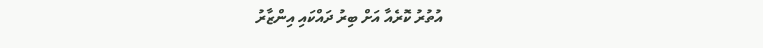އުތުރު ކޮރެއާ އަށް ބިރު ދައްކައި އިންޒާރު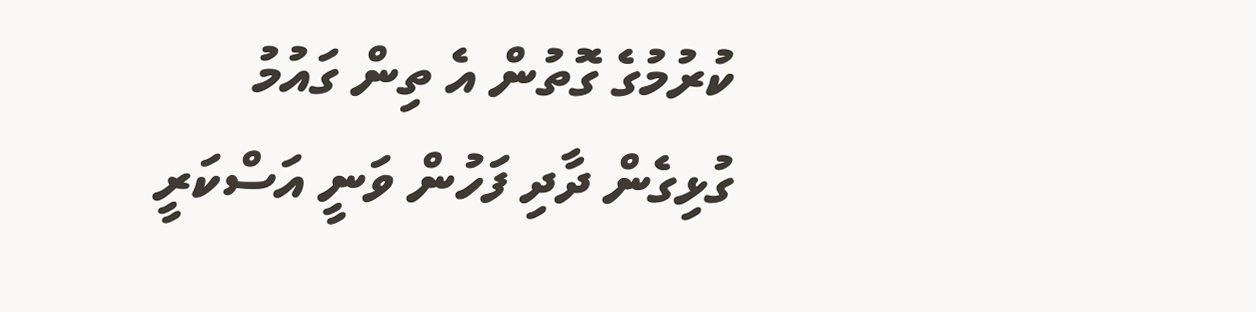ކުރުމުގެ ގޮތުން އެ ތިން ގައުމު ގުޅިގެން ދާދި ފަހުން ވަނީ އަސްކަރީ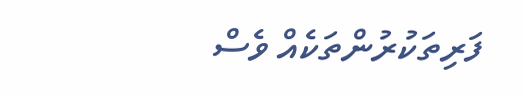ފަރިތަކުރުންތަކެއް ވެސް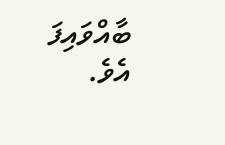ބާއްވައިފަ އެވެ.